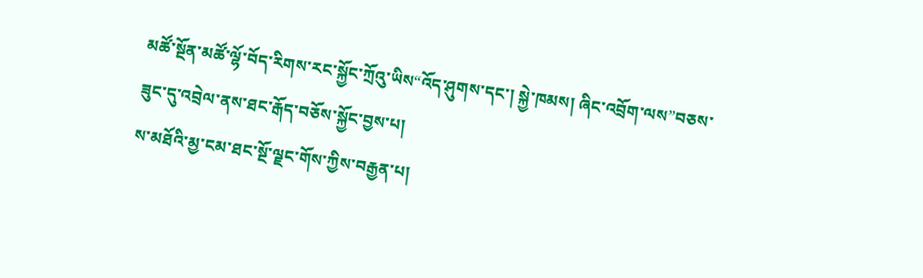མཚོ་སྔོན་མཚོ་ལྷོ་བོད་རིགས་རང་སྐྱོང་ཀྲོའུ་ཡིས“འོད་ཤུགས་དང་། སྐྱེ་ཁམས། ཞིང་འབྲོག་ལས”བཅས་ཟུང་དུ་འབྲེལ་ནས་ཐང་རྒོད་བཅོས་སྐྱོང་བྱས་པ།
ས་མཐོའི་མྱ་ངམ་ཐང་སྔོ་ལྗང་གོས་ཀྱིས་བརྒྱན་པ།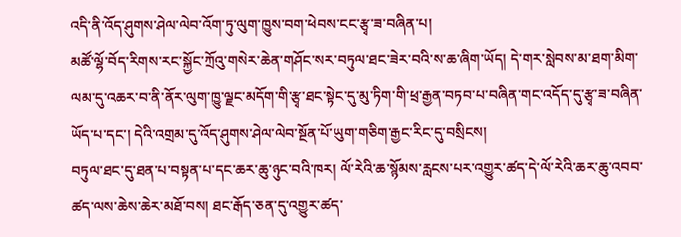འདི་ནི་འོད་ཤུགས་ཤེལ་ལེབ་འོག་ཏུ་ལུག་ཁྱུས་བག་ཕེབས་ངང་རྩྭ་ཟ་བཞིན་པ།
མཚོ་ལྷོ་བོད་རིགས་རང་སྐྱོང་ཀྲོའུ་གསེར་ཆེན་གཤོང་སར་བཏུལ་ཐང་ཟེར་བའི་ས་ཆ་ཞིག་ཡོད། དེ་གར་སླེབས་མ་ཐག་མིག་ལམ་དུ་འཆར་བ་ནི་ནོར་ལུག་ཁྱུ་ལྗང་མདོག་གི་རྩྭ་ཐང་སྟེང་དུ་མུ་ཏིག་གི་ཕྲ་རྒྱན་བཏབ་པ་བཞིན་གང་འདོད་དུ་རྩྭ་ཟ་བཞིན་ཡོད་པ་དང་། དེའི་འགྲམ་དུ་འོད་ཤུགས་ཤེལ་ལེབ་སྔོན་པོ་ཡུག་གཅིག་རྒྱང་རིང་དུ་བསྲིངས།
བཏུལ་ཐང་དུ་ཐན་པ་བསྟན་པ་དང་ཆར་ཆུ་ཉུང་བའི་ཁར། ལོ་རེའི་ཆ་སྙོམས་རླངས་པར་འགྱུར་ཚད་དེ་ལོ་རེའི་ཆར་ཆུ་འབབ་ཚད་ལས་ཆེས་ཆེར་མཐོ་བས། ཐང་རྒོད་ཅན་དུ་འགྱུར་ཚད་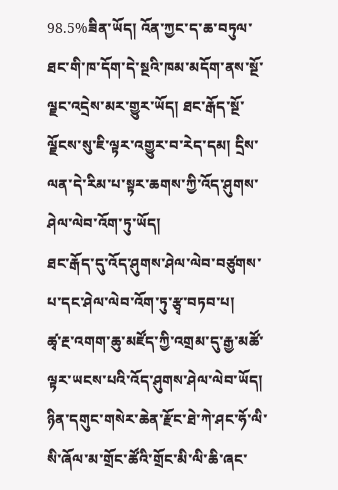98.5%ཟིན་ཡོད། འོན་ཀྱང་ད་ཆ་བཏུལ་ཐང་གི་ཁ་དོག་དེ་སྔའི་ཁམ་མདོག་ནས་སྔོ་ལྗང་འདྲེས་མར་གྱུར་ཡོད། ཐང་རྒོད་སྔོ་ལྗོངས་སུ་ཇི་ལྟར་འགྱུར་བ་རེད་དམ། དྲིས་ལན་དེ་རིམ་པ་སྟར་ཆགས་ཀྱི་འོད་ཤུགས་ཤེལ་ལེབ་འོག་ཏུ་ཡོད།
ཐང་རྒོད་དུ་འོད་ཤུགས་ཤེལ་ལེབ་བཙུགས་པ་དང་ཤེལ་ལེབ་འོག་ཏུ་རྩྭ་བཏབ་པ།
ཚྭ་རྔ་འགག་ཆུ་མཛོད་ཀྱི་འགྲམ་དུ་རྒྱ་མཚོ་ལྟར་ཡངས་པའི་འོད་ཤུགས་ཤེལ་ལེབ་ཡོད། ཉིན་དགུང་གསེར་ཆེན་རྫོང་ཐེ་ཀེ་ཤང་ཧོ་ལི་སི་ཞོལ་མ་གྲོང་ཚོའི་གྲོང་མི་ལི་ཆི་ཞང་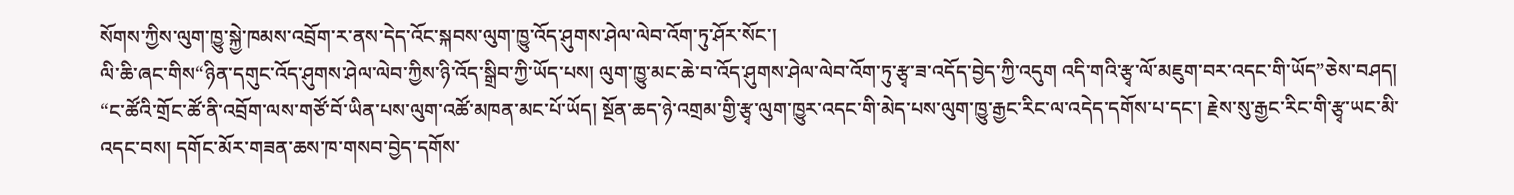སོགས་ཀྱིས་ལུག་ཁྱུ་སྐྱེ་ཁམས་འབྲོག་ར་ནས་དེད་འོང་སྐབས་ལུག་ཁྱུ་འོད་ཤུགས་ཤེལ་ལེབ་འོག་ཏུ་ཤོར་སོང་།
ལི་ཆི་ཞང་གིས“ཉིན་དགུང་འོད་ཤུགས་ཤེལ་ལེབ་ཀྱིས་ཉི་འོད་སྒྲིབ་ཀྱི་ཡོད་པས། ལུག་ཁྱུ་མང་ཆེ་བ་འོད་ཤུགས་ཤེལ་ལེབ་འོག་ཏུ་རྩྭ་ཟ་འདོད་བྱེད་ཀྱི་འདུག འདི་གའི་རྩྭ་ལོ་མཇུག་བར་འདང་གི་ཡོད”ཅེས་བཤད།
“ང་ཚོའི་གྲོང་ཚོ་ནི་འབྲོག་ལས་གཙོ་བོ་ཡིན་པས་ལུག་འཚོ་མཁན་མང་པོ་ཡོད། སྔོན་ཆད་ཉེ་འགྲམ་གྱི་རྩྭ་ལུག་ཁྱུར་འདང་གི་མེད་པས་ལུག་ཁྱུ་རྒྱང་རིང་ལ་འདེད་དགོས་པ་དང་། རྗེས་སུ་རྒྱང་རིང་གི་རྩྭ་ཡང་མི་འདང་བས། དགོང་མོར་གཟན་ཆས་ཁ་གསབ་བྱེད་དགོས་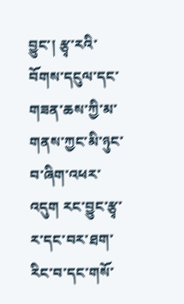བྱུང་། རྩྭ་རའི་བོགས་དངུལ་དང་གཟན་ཆས་ཀྱི་མ་གནས་ཀྱང་མི་ཉུང་བ་ཞིག་འཕར་འདུག རང་བྱུང་རྩྭ་ར་དང་བར་ཐག་རིང་བ་དང་གསོ་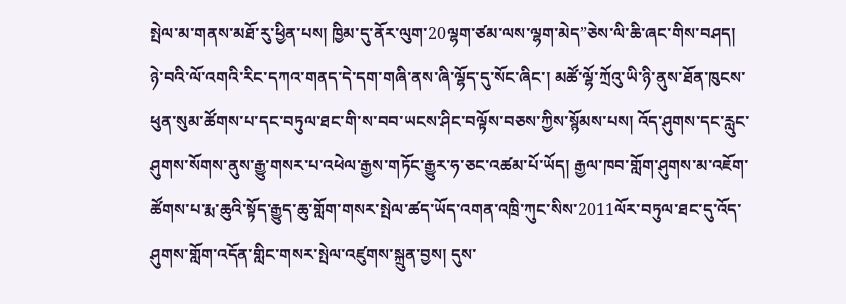སྤེལ་མ་གནས་མཐོ་རུ་ཕྱིན་པས། ཁྱིམ་དུ་ནོར་ལུག་20ལྷག་ཙམ་ལས་ལྷག་མེད”ཅེས་ལི་ཆི་ཞང་གིས་བཤད།
ཉེ་བའི་ལོ་འགའི་རིང་དཀའ་གནད་དེ་དག་གཞི་ནས་ཞི་ལྷོད་དུ་སོང་ཞིང་། མཚོ་ལྷོ་ཀྲོའུ་ཡི་ཉི་ནུས་ཐོན་ཁུངས་ཕུན་སུམ་ཚོགས་པ་དང་བཏུལ་ཐང་གི་ས་བབ་ཡངས་ཤིང་བལྟོས་བཅས་ཀྱིས་སྙོམས་པས། འོད་ཤུགས་དང་རླུང་ཤུགས་སོགས་ནུས་རྒྱུ་གསར་པ་འཕེལ་རྒྱས་གཏོང་རྒྱུར་ཧ་ཅང་འཚམ་པོ་ཡོད། རྒྱལ་ཁབ་གློག་ཤུགས་མ་འཇོག་ཚོགས་པ་རྨ་ཆུའི་སྟོད་རྒྱུད་ཆུ་གློག་གསར་སྤེལ་ཚད་ཡོད་འགན་འཁྲི་ཀུང་སིས་2011ལོར་བཏུལ་ཐང་དུ་འོད་ཤུགས་གློག་འདོན་གླིང་གསར་སྤེལ་འཛུགས་སྐྲུན་བྱས། དུས་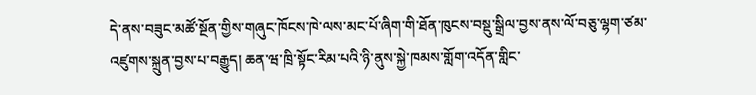དེ་ནས་བཟུང་མཚོ་སྔོན་གྱིས་གཞུང་ཁོངས་ཁེ་ལས་མང་པོ་ཞིག་གི་ཐོན་ཁུངས་བསྡུ་སྒྲིལ་བྱས་ནས་ལོ་བཅུ་ལྷག་ཙམ་འཛུགས་སྐྲུན་བྱས་པ་བརྒྱུད། ཆན་ཝ་ཁྲི་སྟོང་རིམ་པའི་ཉི་ནུས་སྐྱེ་ཁམས་གློག་འདོན་གླིང་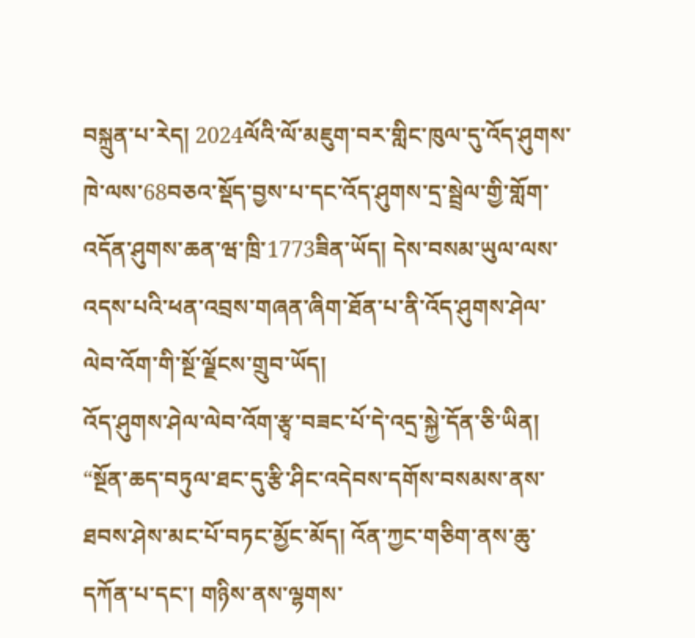བསྐྲུན་པ་རེད། 2024ལོའི་ལོ་མཇུག་བར་གླིང་ཁུལ་དུ་འོད་ཤུགས་ཁེ་ལས་68བཅའ་སྡོད་བྱས་པ་དང་འོད་ཤུགས་དྲ་སྦྲེལ་གྱི་གློག་འདོན་ཤུགས་ཆན་ཝ་ཁྲི་1773ཟིན་ཡོད། དེས་བསམ་ཡུལ་ལས་འདས་པའི་ཕན་འབྲས་གཞན་ཞིག་ཐོན་པ་ནི་འོད་ཤུགས་ཤེལ་ལེབ་འོག་གི་སྔོ་ལྗོངས་གྲུབ་ཡོད།
འོད་ཤུགས་ཤེལ་ལེབ་འོག་རྩྭ་བཟང་པོ་དེ་འདྲ་སྐྱེ་དོན་ཅི་ཡིན།
“སྔོན་ཆད་བཏུལ་ཐང་དུ་རྩི་ཤིང་འདེབས་དགོས་བསམས་ནས་ཐབས་ཤེས་མང་པོ་བཏང་མྱོང་མོད། འོན་ཀྱང་གཅིག་ནས་ཆུ་དཀོན་པ་དང་། གཉིས་ནས་ལྷགས་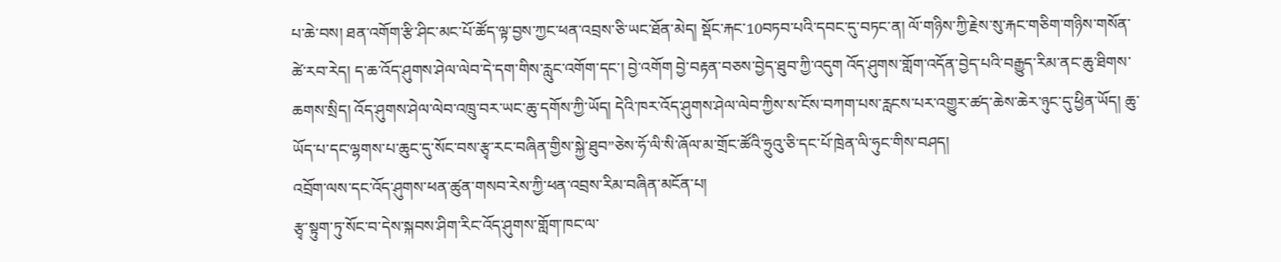པ་ཆེ་བས། ཐན་འགོག་རྩི་ཤིང་མང་པོ་ཚོད་ལྟ་བྱས་ཀྱང་ཕན་འབྲས་ཅི་ཡང་ཐོན་མེད། སྡོང་རྐང་10བཏབ་པའི་དབང་དུ་བཏང་ན། ལོ་གཉིས་ཀྱི་རྗེས་སུ་རྐང་གཅིག་གཉིས་གསོན་ཚེ་རབ་རེད། ད་ཆ་འོད་ཤུགས་ཤེལ་ལེབ་དེ་དག་གིས་རླུང་འགོག་དང་། བྱེ་འགོག བྱེ་བརྟན་བཅས་བྱེད་ཐུབ་ཀྱི་འདུག འོད་ཤུགས་གློག་འདོན་བྱེད་པའི་བརྒྱུད་རིམ་ནང་ཆུ་ཐིགས་ཆགས་སྲིད། འོད་ཤུགས་ཤེལ་ལེབ་འཁྲུ་བར་ཡང་ཆུ་དགོས་ཀྱི་ཡོད། དེའི་ཁར་འོད་ཤུགས་ཤེལ་ལེབ་ཀྱིས་ས་ངོས་བཀག་པས་རླངས་པར་འགྱུར་ཚད་ཆེས་ཆེར་ཉུང་དུ་ཕྱིན་ཡོད། ཆུ་ཡོད་པ་དང་ལྷགས་པ་ཆུང་དུ་སོང་བས་རྩྭ་རང་བཞིན་གྱིས་སྐྱེ་ཐུབ”ཅེས་ཧོ་ལི་སི་ཞོལ་མ་གྲོང་ཚོའི་ཧྲུའུ་ཅི་དང་པོ་ཁྲེན་ལི་ཧུང་གིས་བཤད།
འབྲོག་ལས་དང་འོད་ཤུགས་ཕན་ཚུན་གསབ་རེས་ཀྱི་ཕན་འབྲས་རིམ་བཞིན་མངོན་པ།
རྩྭ་སྟུག་ཏུ་སོང་བ་དེས་སྐབས་ཤིག་རིང་འོད་ཤུགས་གློག་ཁང་ལ་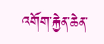འགོག་རྐྱེན་ཆེན་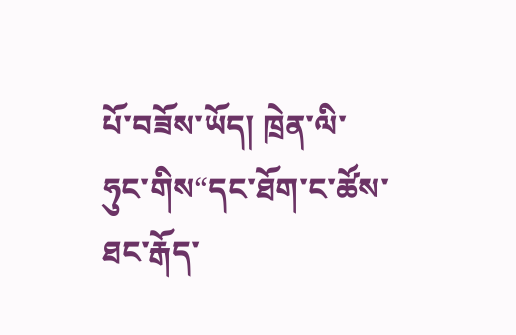པོ་བཟོས་ཡོད། ཁྲེན་ལི་ཧུང་གིས“དང་ཐོག་ང་ཚོས་ཐང་རྒོད་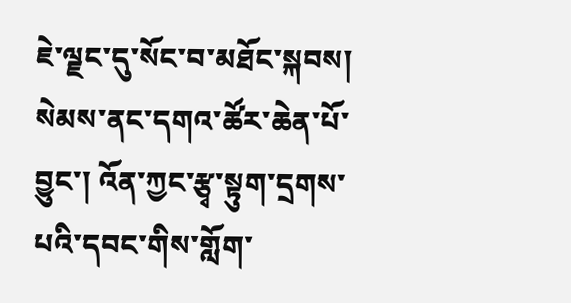ཇེ་ལྗང་དུ་སོང་བ་མཐོང་སྐབས། སེམས་ནང་དགའ་ཚོར་ཆེན་པོ་བྱུང་། འོན་ཀྱང་རྩྭ་སྟུག་དྲགས་པའི་དབང་གིས་གློག་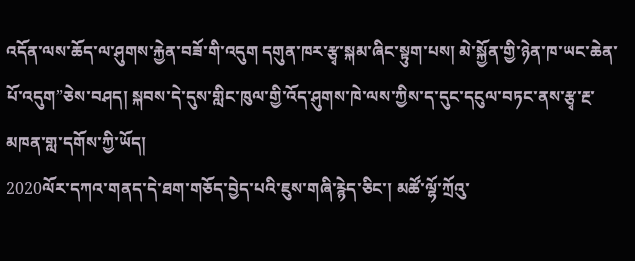འདོན་ལས་ཆོད་ལ་ཤུགས་རྐྱེན་བཟོ་གི་འདུག དགུན་ཁར་རྩྭ་སྐམ་ཞིང་སྟུག་པས། མེ་སྐྱོན་གྱི་ཉེན་ཁ་ཡང་ཆེན་པོ་འདུག”ཅེས་བཤད། སྐབས་དེ་དུས་གླིང་ཁུལ་གྱི་འོད་ཤུགས་ཁེ་ལས་ཀྱིས་ད་དུང་དངུལ་བཏང་ནས་རྩྭ་རྔ་མཁན་གླ་དགོས་ཀྱི་ཡོད།
2020ལོར་དཀའ་གནད་དེ་ཐག་གཅོད་བྱེད་པའི་ཇུས་གཞི་རྙེད་ཅིང་། མཚོ་ལྷོ་ཀྲོའུ་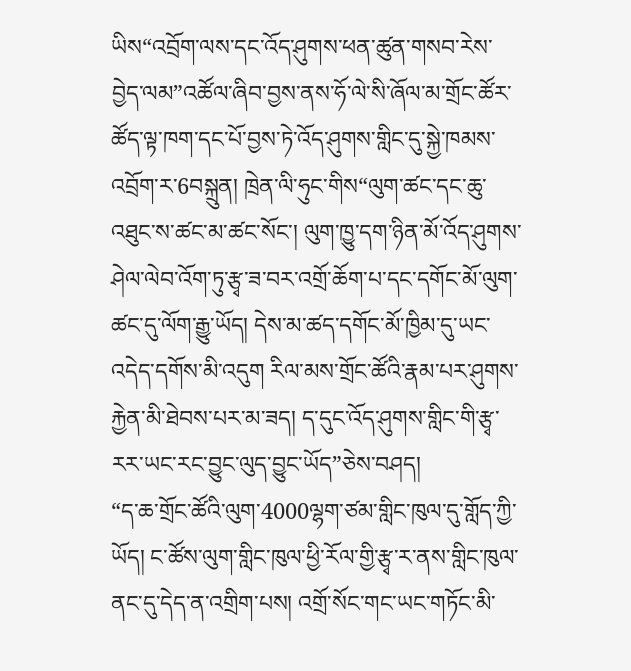ཡིས“འབྲོག་ལས་དང་འོད་ཤུགས་ཕན་ཚུན་གསབ་རེས་བྱེད་ལམ”འཚོལ་ཞིབ་བྱས་ནས་ཧོ་ལེ་སི་ཞོལ་མ་གྲོང་ཚོར་ཚོད་ལྟ་ཁག་དང་པོ་བྱས་ཏེ་འོད་ཤུགས་གླིང་དུ་སྐྱེ་ཁམས་འབྲོག་ར་6བསྐྲུན། ཁྲེན་ལི་ཧུང་གིས“ལུག་ཚང་དང་ཆུ་འཐུང་ས་ཚང་མ་ཚང་སོང་། ལུག་ཁྱུ་དག་ཉིན་མོ་འོད་ཤུགས་ཤེལ་ལེབ་འོག་ཏུ་རྩྭ་ཟ་བར་འགྲོ་ཆོག་པ་དང་དགོང་མོ་ལུག་ཚང་དུ་ལོག་རྒྱུ་ཡོད། དེས་མ་ཚད་དགོང་མོ་ཁྱིམ་དུ་ཡང་འདེད་དགོས་མི་འདུག རིལ་མས་གྲོང་ཚོའི་རྣམ་པར་ཤུགས་རྐྱེན་མི་ཐེབས་པར་མ་ཟད། ད་དུང་འོད་ཤུགས་གླིང་གི་རྩྭ་རར་ཡང་རང་བྱུང་ལུད་བྱུང་ཡོད”ཅེས་བཤད།
“ད་ཆ་གྲོང་ཚོའི་ལུག་4000ལྷག་ཙམ་གླིང་ཁུལ་དུ་གློད་ཀྱི་ཡོད། ང་ཚོས་ལུག་གླིང་ཁུལ་ཕྱི་རོལ་གྱི་རྩྭ་ར་ནས་གླིང་ཁུལ་ནང་དུ་དེད་ན་འགྲིག་པས། འགྲོ་སོང་གང་ཡང་གཏོང་མི་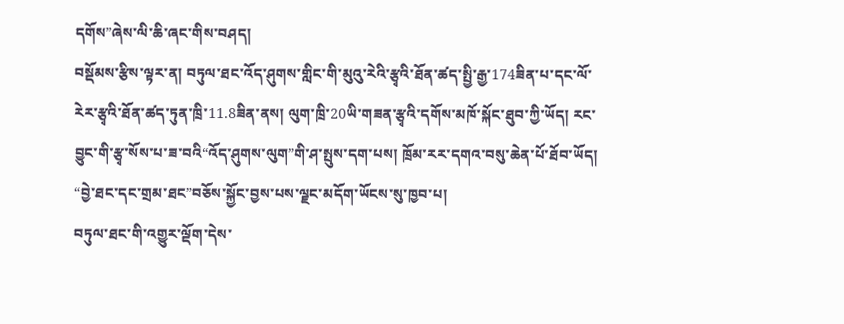དགོས”ཞེས་ལི་ཆི་ཞང་གིས་བཤད།
བསྡོམས་རྩིས་ལྟར་ན། བཏུལ་ཐང་འོད་ཤུགས་གླིང་གི་མུའུ་རེའི་རྩྭའི་ཐོན་ཚད་སྤྱི་རྒྱ་174ཟིན་པ་དང་ལོ་རེར་རྩྭའི་ཐོན་ཚད་ཏུན་ཁྲི་11.8ཟིན་ནས། ལུག་ཁྲི་20ཡི་གཟན་རྩྭའི་དགོས་མཁོ་སྐོང་ཐུབ་ཀྱི་ཡོད། རང་བྱུང་གི་རྩྭ་སོས་པ་ཟ་བའི“འོད་ཤུགས་ལུག”གི་ཤ་སྤུས་དག་པས། ཁྲོམ་རར་དགའ་བསུ་ཆེན་པོ་ཐོབ་ཡོད།
“བྱེ་ཐང་དང་གྲམ་ཐང”བཅོས་སྐྱོང་བྱས་པས་ལྗང་མདོག་ཡོངས་སུ་ཁྱབ་པ།
བཏུལ་ཐང་གི་འགྱུར་ལྡོག་དེས་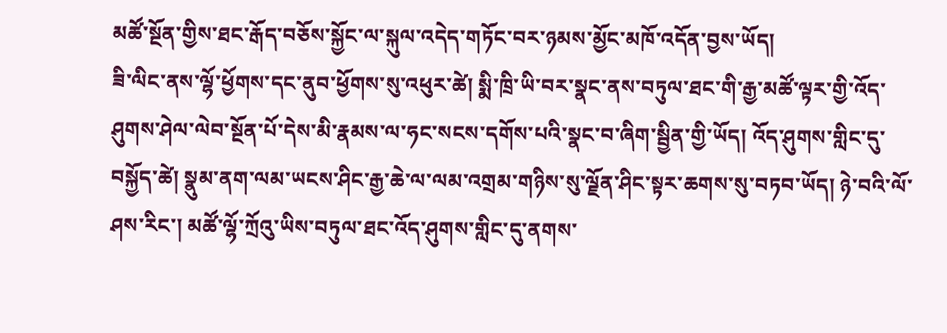མཚོ་སྔོན་གྱིས་ཐང་རྒོད་བཅོས་སྐྱོང་ལ་སྐུལ་འདེད་གཏོང་བར་ཉམས་མྱོང་མཁོ་འདོན་བྱས་ཡོད།
ཟི་ལིང་ནས་ལྷོ་ཕྱོགས་དང་ནུབ་ཕྱོགས་སུ་འཕུར་ཚེ། སྨི་ཁྲི་ཡི་བར་སྣང་ནས་བཏུལ་ཐང་གི་རྒྱ་མཚོ་ལྟར་གྱི་འོད་ཤུགས་ཤེལ་ལེབ་སྔོན་པོ་དེས་མི་རྣམས་ལ་ཧང་སངས་དགོས་པའི་སྣང་བ་ཞིག་སྦྱིན་གྱི་ཡོད། འོད་ཤུགས་གླིང་དུ་བསྐྱོད་ཚེ། སྣུམ་ནག་ལམ་ཡངས་ཤིང་རྒྱ་ཆེ་ལ་ལམ་འགྲམ་གཉིས་སུ་ལྗོན་ཤིང་སྟར་ཆགས་སུ་བཏབ་ཡོད། ཉེ་བའི་ལོ་ཤས་རིང་། མཚོ་ལྷོ་ཀྲོའུ་ཡིས་བཏུལ་ཐང་འོད་ཤུགས་གླིང་དུ་ནགས་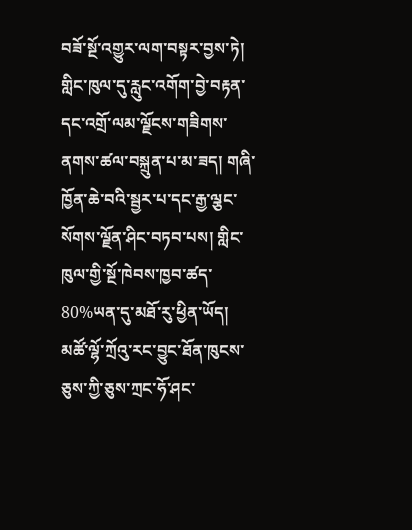བཟོ་སྔོ་འགྱུར་ལག་བསྟར་བྱས་ཏེ། གླིང་ཁུལ་དུ་རླུང་འགོག་བྱེ་བརྟན་དང་འགྲོ་ལམ་ལྗོངས་གཟིགས་ནགས་ཚལ་བསྐྲུན་པ་མ་ཟད། གཞི་ཁྱོན་ཆེ་བའི་སྦྱར་པ་དང་རྒྱ་ལྕང་སོགས་ལྗོན་ཤིང་བཏབ་པས། གླིང་ཁུལ་གྱི་སྔོ་ཁེབས་ཁྱབ་ཚད་80%ཡན་དུ་མཐོ་རུ་ཕྱིན་ཡོད།
མཚོ་ལྷོ་ཀྲོའུ་རང་བྱུང་ཐོན་ཁུངས་ཅུས་ཀྱི་ཅུས་ཀྲང་ཧོ་ཤང་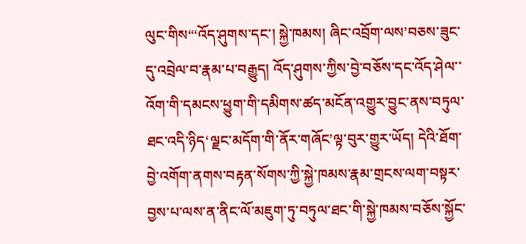ལུང་གིས“‘འོད་ཤུགས་དང་། སྐྱེ་ཁམས། ཞིང་འབྲོག་ལས’བཅས་ཟུང་དུ་འབྲེལ་བ་རྣམ་པ་བརྒྱུད། འོད་ཤུགས་ཀྱིས་བྱེ་བཅོས་དང་འོད་ཤེལ་་འོག་གི་དམངས་ཕྱུག་གི་དམིགས་ཚད་མངོན་འགྱུར་བྱུང་ནས་བཏུལ་ཐང་འདི་ཉིད‘ལྗང་མདོག་གི་ནོར་གཞོང’ལྟ་བུར་གྱུར་ཡོད། དེའི་ཐོག་བྱེ་འགོག་ནགས་བརྟན་སོགས་ཀྱི་སྐྱེ་ཁམས་རྣམ་གྲངས་ལག་བསྟར་བྱས་པ་ལས་ན་ནིང་ལོ་མཇུག་ཏུ་བཏུལ་ཐང་གི་སྐྱེ་ཁམས་བཅོས་སྐྱོང་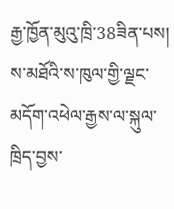རྒྱ་ཁྱོན་མུའུ་ཁྲི་38ཟིན་པས། ས་མཐོའི་ས་ཁུལ་གྱི་ལྗང་མདོག་འཕེལ་རྒྱས་ལ་སྐུལ་ཁྲིད་བྱས་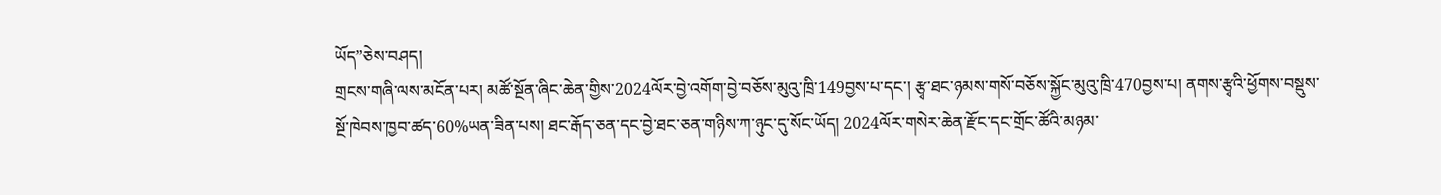ཡོད”ཅེས་བཤད།
གྲངས་གཞི་ལས་མངོན་པར། མཚོ་སྔོན་ཞིང་ཆེན་གྱིས་2024ལོར་བྱེ་འགོག་བྱེ་བཅོས་མུའུ་ཁྲི་149བྱས་པ་དང་། རྩྭ་ཐང་ཉམས་གསོ་བཅོས་སྐྱོང་མུའུ་ཁྲི་470བྱས་པ། ནགས་རྩྭའི་ཕྱོགས་བསྡུས་སྔོ་ཁེབས་ཁྱབ་ཚད་60%ཡན་ཟིན་པས། ཐང་རྒོད་ཅན་དང་བྱེ་ཐང་ཅན་གཉིས་ཀ་ཉུང་དུ་སོང་ཡོད། 2024ལོར་གསེར་ཆེན་རྫོང་དང་གྲོང་ཚོའི་མཉམ་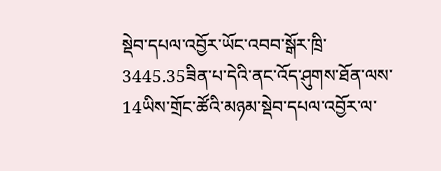སྡེབ་དཔལ་འབྱོར་ཡོང་འབབ་སྒོར་ཁྲི་3445.35ཟིན་པ་དེའི་ནང་འོད་ཤུགས་ཐོན་ལས་14ཡིས་གྲོང་ཚོའི་མཉམ་སྡེབ་དཔལ་འབྱོར་ལ་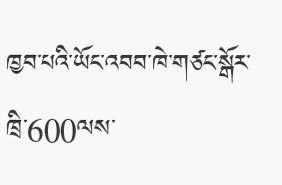ཁྱབ་པའི་ཡོང་འབབ་ཁེ་གཙང་སྒོར་ཁྲི་600ལས་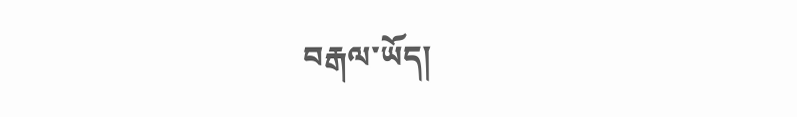བརྒལ་ཡོད།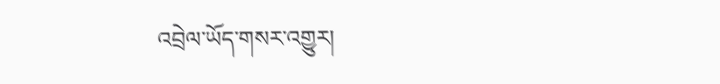འབྲེལ་ཡོད་གསར་འགྱུར།